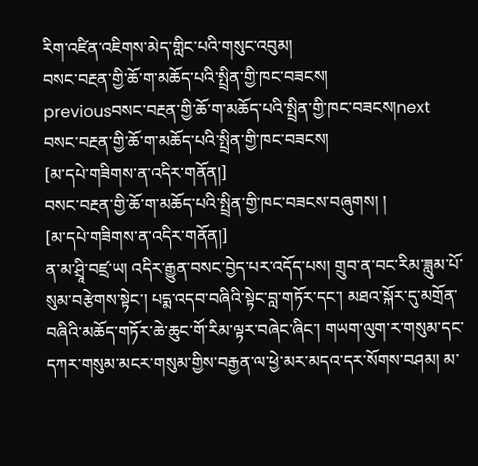རིག་འཛིན་འཇིགས་མེད་གླིང་པའི་གསུང་འབུམ།
བསང་བརྔན་གྱི་ཆོ་ག་མཆོད་པའི་སྤྲིན་གྱི་ཁང་བཟངས།
previousབསང་བརྔན་གྱི་ཆོ་ག་མཆོད་པའི་སྤྲིན་གྱི་ཁང་བཟངས།next
བསང་བརྔན་གྱི་ཆོ་ག་མཆོད་པའི་སྤྲིན་གྱི་ཁང་བཟངས།
[མ་དཔེ་གཟིགས་ན་འདིར་གནོན།]
བསང་བརྔན་གྱི་ཆོ་ག་མཆོད་པའི་སྤྲིན་གྱི་ཁང་བཟངས་བཞུགས། །
[མ་དཔེ་གཟིགས་ན་འདིར་གནོན།]
ན་མ་ཤྲཱི་བཛྲ་ཡ། འདིར་རྒྱུན་བསང་བྱེད་པར་འདོད་པས། གྲུབ་ན་བང་རིམ་ཟླུམ་པོ་སུམ་བརྩེགས་སྟེང་། པདྨ་འདབ་བཞིའི་སྟེང་བླ་གཏོར་དང་། མཐའ་སྐོར་དུ་མགྲོན་བཞིའི་མཆོད་གཏོར་ཆེ་ཆུང་གོ་རིམ་ལྟར་བཞེང་ཞིང་། གཡག་ལུག་ར་གསུམ་དང་དཀར་གསུམ་མངར་གསུམ་གྱིས་བརྒྱན་ལ་ཕྱེ་མར་མདའ་དར་སོགས་བཤམ། མ་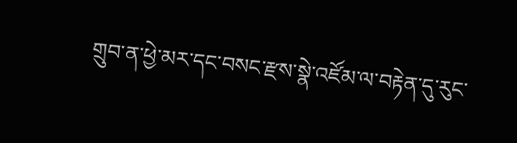གྲུབ་ན་ཕྱེ་མར་དང་བསང་རྫས་སྣེ་འཛོམ་ལ་བརྟེན་དུ་རུང་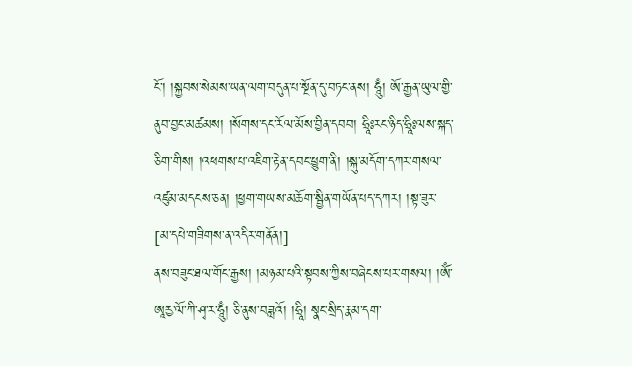ངོ་། །སྐྱབས་སེམས་ཡན་ལག་བདུན་པ་སྔོན་དུ་བཏང་ནས། ཧཱུྃ། ཨོ་རྒྱན་ཡུལ་གྱི་ནུབ་བྱང་མཚམས། །སོགས་དང་རོལ་མོས་བྱིན་དབབ། ཧྲཱིཿརང་ཉིད་ཧྲཱིཿལས་སྐད་ཅིག་གིས། །འཕགས་པ་འཇིག་རྟེན་དབང་ཕྱུག་ནི། །སྐུ་མདོག་དཀར་གསལ་འཛུམ་མདངས་ཅན། །ཕྱག་གཡས་མཆོག་སྦྱིན་གཡོན་པད་དཀར། །སྟ་ཟུར་
[མ་དཔེ་གཟིགས་ན་འདིར་གནོན།]
ནས་བཟུང་ཐལ་གོང་རྒྱས། །མཉམ་པའི་སྟབས་ཀྱིས་བཞེངས་པར་གསལ། །ཨོཾ་ཨཱརྱ་ལོ་ཀི་ཤྭ་ར་ཧཱུྃ། ཅི་ནུས་བཟླའོ། །ཧྲཱི། སྣང་སྲིད་རྣམ་དག་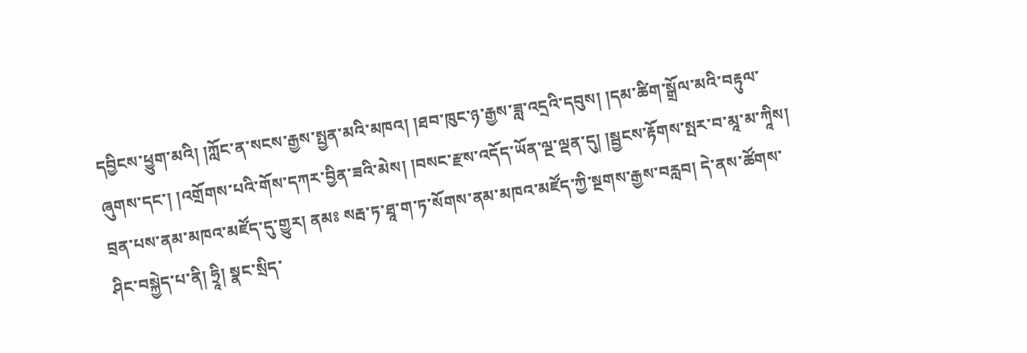དབྱིངས་ཕྱུག་མའི། །ཀློང་ན་སངས་རྒྱས་སྤྱན་མའི་མཁའ། །ཐབ་ཁུང་ཉ་རྒྱས་ཟླ་འདྲའི་དབུས། །དམ་ཚིག་སྒྲོལ་མའི་བརྟུལ་ཞུགས་དང་། །འགྲོགས་པའི་གོས་དཀར་བྱིན་ཟའི་མེས། །བསང་རྫས་འདོད་ཡོན་ལྔ་ལྡན་དུ། །སྦྱངས་རྟོགས་སྤར་བ་མཱ་མ་ཀཱིས། བྲན་པས་ནམ་མཁའ་མཛོད་དུ་གྱུར། ནམཿ སརྦ་ཏ་ཐཱ་ག་ཏ་སོགས་ནམ་མཁའ་མཛོད་ཀྱི་སྔགས་རྒྱས་བརླབ། དེ་ནས་ཚོགས་ཤིང་བསྐྱེད་པ་ནི། ཧྲཱི། སྣང་སྲིད་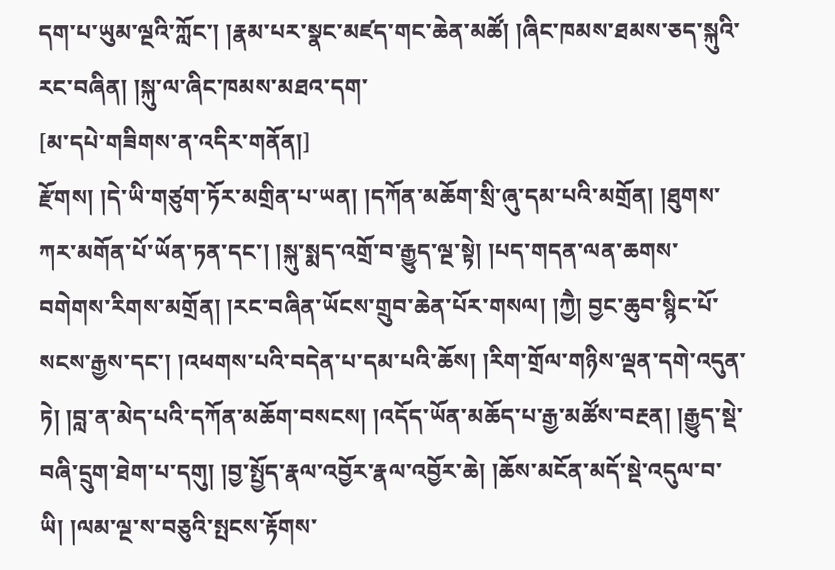དག་པ་ཡུམ་ལྔའི་ཀློང་། །རྣམ་པར་སྣང་མཛད་གང་ཆེན་མཚོ། །ཞིང་ཁམས་ཐམས་ཅད་སྐུའི་རང་བཞིན། །སྐུ་ལ་ཞིང་ཁམས་མཐའ་དག་
[མ་དཔེ་གཟིགས་ན་འདིར་གནོན།]
རྫོགས། །དེ་ཡི་གཙུག་ཏོར་མགྲིན་པ་ཡན། །དཀོན་མཆོག་སྲི་ཞུ་དམ་པའི་མགྲོན། །ཐུགས་ཀར་མགོན་པོ་ཡོན་ཏན་དང་། །སྐུ་སྨད་འགྲོ་བ་རྒྱུད་ལྔ་སྟེ། །པད་གདན་ལན་ཆགས་བགེགས་རིགས་མགྲོན། །རང་བཞིན་ཡོངས་གྲུབ་ཆེན་པོར་གསལ། །ཀྱཻ། བྱང་ཆུབ་སྙིང་པོ་སངས་རྒྱས་དང་། །འཕགས་པའི་བདེན་པ་དམ་པའི་ཆོས། །རིག་གྲོལ་གཉིས་ལྡན་དགེ་འདུན་ཏེ། །བླ་ན་མེད་པའི་དཀོན་མཆོག་བསངས། །འདོད་ཡོན་མཆོད་པ་རྒྱ་མཚོས་བརྔན། །རྒྱུད་སྡེ་བཞི་དྲུག་ཐེག་པ་དགུ། །བྱ་སྤྱོད་རྣལ་འབྱོར་རྣལ་འབྱོར་ཆེ། །ཆོས་མངོན་མདོ་སྡེ་འདུལ་བ་ཡི། །ལམ་ལྔ་ས་བཅུའི་སྤངས་རྟོགས་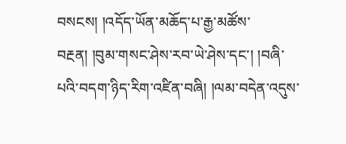བསངས། །འདོད་ཡོན་མཆོད་པ་རྒྱ་མཚོས་བརྔན། །བུམ་གསང་ཤེས་རབ་ཡེ་ཤེས་དང་། །བཞི་པའི་བདག་ཉིད་རིག་འཛིན་བཞི། །ལམ་བདེན་འདུས་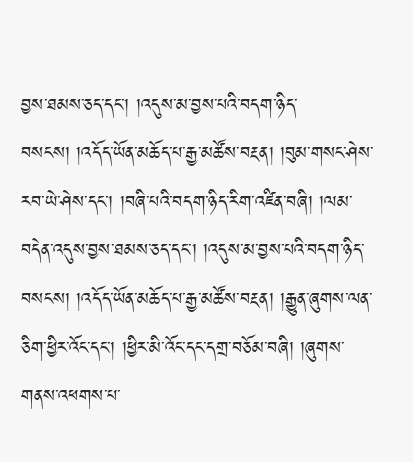བྱས་ཐམས་ཅད་དང་། །འདུས་མ་བྱས་པའི་བདག་ཉིད་བསངས། །འདོད་ཡོན་མཆོད་པ་རྒྱ་མཚོས་བརྔན། །བུམ་གསང་ཤེས་རབ་ཡེ་ཤེས་དང་། །བཞི་པའི་བདག་ཉིད་རིག་འཛིན་བཞི། །ལམ་བདེན་འདུས་བྱས་ཐམས་ཅད་དང་། །འདུས་མ་བྱས་པའི་བདག་ཉིད་བསངས། །འདོད་ཡོན་མཆོད་པ་རྒྱ་མཚོས་བརྔན། །རྒྱུན་ཞུགས་ལན་ཅིག་ཕྱིར་འོང་དང་། །ཕྱིར་མི་འོང་དང་དགྲ་བཅོམ་བཞི། །ཞུགས་གནས་འཕགས་པ་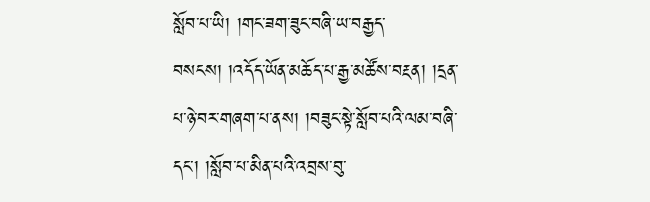སློབ་པ་ཡི། །གང་ཟག་ཟུང་བཞི་ཡ་བརྒྱད་བསངས། །འདོད་ཡོན་མཆོད་པ་རྒྱ་མཚོས་བརྔན། །དྲན་པ་ཉེ་བར་གཞག་པ་ནས། །བཟུང་སྟེ་སློབ་པའི་ལམ་བཞི་དང་། །སློབ་པ་མིན་པའི་འབྲས་བུ་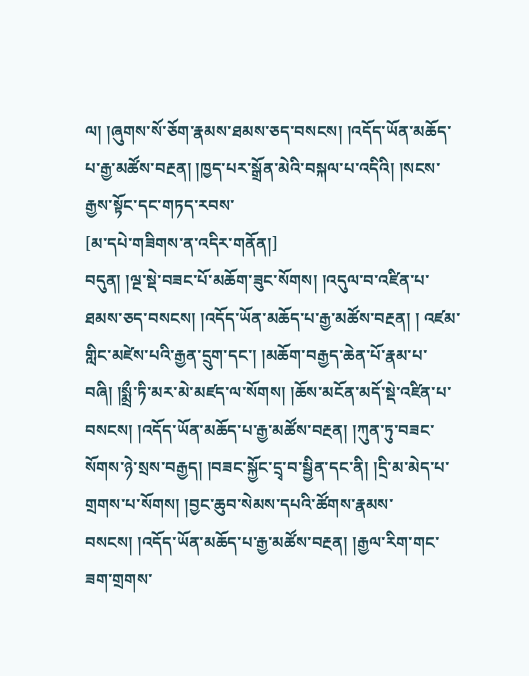ལ། །ཞུགས་སོ་ཅོག་རྣམས་ཐམས་ཅད་བསངས། །འདོད་ཡོན་མཆོད་པ་རྒྱ་མཚོས་བརྔན། །ཁྱད་པར་སྒྲོན་མེའི་བསྐལ་པ་འདིའི། །སངས་རྒྱས་སྟོང་དང་གཏད་རབས་
[མ་དཔེ་གཟིགས་ན་འདིར་གནོན།]
བདུན། །ལྔ་སྡེ་བཟང་པོ་མཆོག་ཟུང་སོགས། །འདུལ་བ་འཛིན་པ་ཐམས་ཅད་བསངས། །འདོད་ཡོན་མཆོད་པ་རྒྱ་མཚོས་བརྔན། ། འཛམ་གླིང་མཛེས་པའི་རྒྱན་དྲུག་དང་། །མཆོག་བརྒྱད་ཆེན་པོ་རྣམ་པ་བཞི། །སྨྲྀ་ཏི་མར་མེ་མཛད་ལ་སོགས། །ཆོས་མངོན་མདོ་སྡེ་འཛིན་པ་བསངས། །འདོད་ཡོན་མཆོད་པ་རྒྱ་མཚོས་བརྔན། །ཀུན་ཏུ་བཟང་སོགས་ཉེ་སྲས་བརྒྱད། །བཟང་སྐྱོང་དྲྭ་བ་སྦྱིན་དང་ནི། །དྲི་མ་མེད་པ་གྲགས་པ་སོགས། །བྱང་ཆུབ་སེམས་དཔའི་ཚོགས་རྣམས་བསངས། །འདོད་ཡོན་མཆོད་པ་རྒྱ་མཚོས་བརྔན། །རྒྱལ་རིག་གང་ཟག་གྲགས་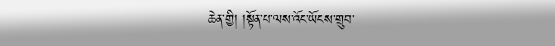ཆེན་གྱི། །སྟོན་པ་ལས་འོང་ཡོངས་གྲུབ་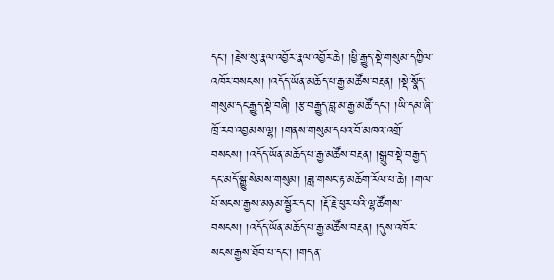དང་། །རྗེས་སུ་རྣལ་འབྱོར་རྣལ་འབྱོར་ཆེ། །ཕྱི་རྒྱུད་སྡེ་གསུམ་དཀྱིལ་འཁོར་བསངས། །འདོད་ཡོན་མཆོད་པ་རྒྱ་མཚོས་བརྔན། །སྡེ་སྣོད་གསུམ་དང་རྒྱུད་སྡེ་བཞི། །རྩ་བརྒྱུད་བླ་མ་རྒྱ་མཚོ་དང་། །ཡི་དམ་ཞི་ཁྲོ་རབ་འབྱམས་ལྷ། །གནས་གསུམ་དཔའ་བོ་མཁའ་འགྲོ་བསངས། །འདོད་ཡོན་མཆོད་པ་རྒྱ་མཚོས་བརྔན། །སྒྲུབ་སྡེ་བརྒྱད་དང་མདོ་སྒྱུ་སེམས་གསུམ། །ཟླ་གསང་རྟ་མཆོག་རོལ་པ་ཆེ། །གལ་པོ་སངས་རྒྱས་མཉམ་སྦྱོར་དང་། །རྡོ་རྗེ་ཕུར་པའི་ལྷ་ཚོགས་བསངས། །འདོད་ཡོན་མཆོད་པ་རྒྱ་མཚོས་བརྔན། །དུས་འཁོར་སངས་རྒྱས་ཐོབ་པ་དང་། །གདན་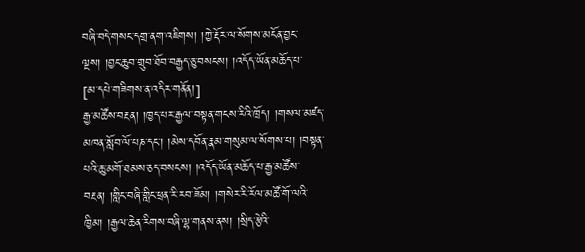བཞི་བདེ་གསང་དགྲ་ནག་འཇིགས། །ཀྱེ་རྡོར་ལ་སོགས་མངོན་བྱང་ལྔས། །བྱང་ཆུབ་གྲུབ་ཐོབ་བརྒྱད་ཅུ་བསངས། །འདོད་ཡོན་མཆོད་པ་
[མ་དཔེ་གཟིགས་ན་འདིར་གནོན།]
རྒྱ་མཚོས་བརྔན། །ཁྱད་པར་རྒྱལ་བསྟན་གངས་རིའི་ཁྲོད། །གསལ་མཛད་མཁན་སློབ་ལོ་པཎ་དང་། །མེས་དབོན་རྣམ་གསུམ་ལ་སོགས་པ། །བསྟན་པའི་ཆུ་མགོ་ཐམས་ཅད་བསངས། །འདོད་ཡོན་མཆོད་པ་རྒྱ་མཚོས་བརྔན། །གླིང་བཞི་གླིང་ཕྲན་རི་རབ་ཟོམ། །གསེར་རི་རོལ་མཚོ་གོ་ལའི་ཁྱིམ། །རྒྱལ་ཆེན་རིགས་བཞི་ལྷ་གནས་ནས། །སྲིད་རྩེའི་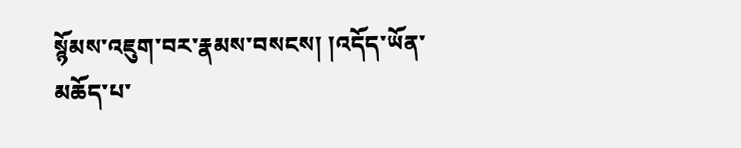སྙོམས་འཇུག་བར་རྣམས་བསངས། །འདོད་ཡོན་མཆོད་པ་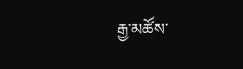རྒྱ་མཚོས་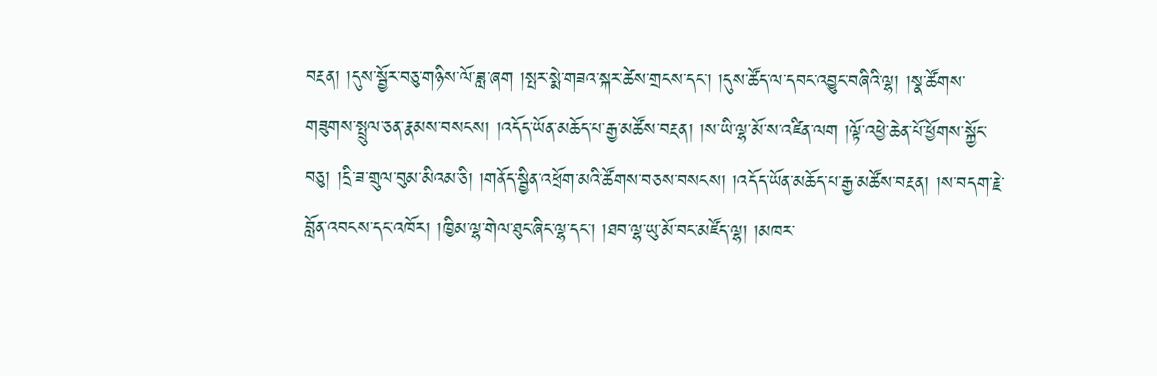བརྔན། །དུས་སྦྱོར་བཅུ་གཉིས་ལོ་ཟླ་ཞག །སྤར་སྨེ་གཟའ་སྐར་ཚེས་གྲངས་དང་། །དུས་ཚོད་ལ་དབང་འབྱུང་བཞིའི་ལྷ། །སྣ་ཚོགས་གཟུགས་སྤྲུལ་ཅན་རྣམས་བསངས། །འདོད་ཡོན་མཆོད་པ་རྒྱ་མཚོས་བརྔན། །ས་ཡི་ལྷ་མོ་ས་འཛིན་ལག །ལྟོ་འཕྱེ་ཆེན་པོ་ཕྱོགས་སྐྱོང་བཅུ། །དྲི་ཟ་གྲུལ་བུམ་མིའམ་ཅི། །གནོད་སྦྱིན་འཕྲོག་མའི་ཚོགས་བཅས་བསངས། །འདོད་ཡོན་མཆོད་པ་རྒྱ་མཚོས་བརྔན། །ས་བདག་རྗེ་བློན་འབངས་དང་འཁོར། །ཁྱིམ་ལྷ་གེལ་ཐུང་ཞིང་ལྷ་དང་། །ཐབ་ལྷ་ཡུ་མོ་བང་མཛོད་ལྷ། །མཁར་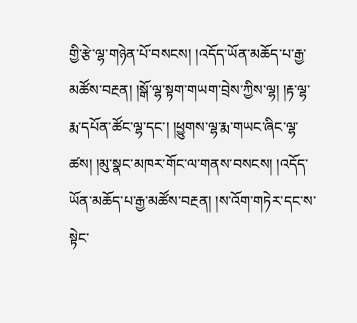གྱི་རྩེ་ལྷ་གཉེན་པོ་བསངས། །འདོད་ཡོན་མཆོད་པ་རྒྱ་མཚོས་བརྔན། །སྒོ་ལྷ་སྟག་གཡག་བྲེས་ཀྱིས་ལྷ། །རྟ་ལྷ་རྨ་དཔོན་ཚོང་ལྷ་དང་། །ཕྱུགས་ལྷ་རྨ་གཡང་ཞིང་ལྷ་ཚས། །མུ་སྣང་མཁར་གོང་ལ་གནས་བསངས། །འདོད་ཡོན་མཆོད་པ་རྒྱ་མཚོས་བརྔན། །ས་འོག་གཏེར་དང་ས་སྟེང་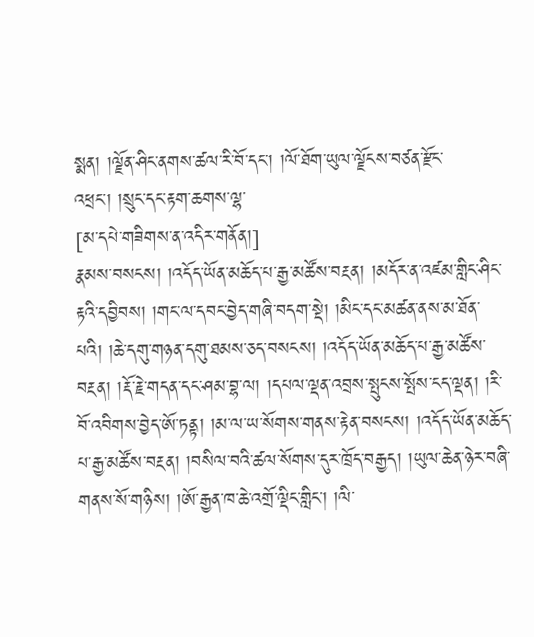སྨན། །ལྗོན་ཤིང་ནགས་ཚལ་རི་བོ་དང་། །ལོ་ཐོག་ཡུལ་ལྗོངས་བཙན་རྫོང་འཕྲང་། །སྲུང་དང་རྟག་ཆགས་ལྷ་
[མ་དཔེ་གཟིགས་ན་འདིར་གནོན།]
རྣམས་བསངས། །འདོད་ཡོན་མཆོད་པ་རྒྱ་མཚོས་བརྔན། །མདོར་ན་འཛམ་གླིང་ཤིང་རྟའི་དབྱིབས། །གང་ལ་དབང་བྱེད་གཞི་བདག་སྡེ། །མིང་དང་མཚན་ནས་མ་ཐོན་པའི། །ཆེ་དགུ་གཉན་དགུ་ཐམས་ཅད་བསངས། །འདོད་ཡོན་མཆོད་པ་རྒྱ་མཚོས་བརྔན། །རྡོ་རྗེ་གདན་དང་ཤམ་བྷ་ལ། །དཔལ་ལྡན་འབྲས་སྤུངས་སྤོས་ངད་ལྡན། །རི་བོ་འབིགས་བྱེད་ཨོ་ཏནྟ། །མ་ལ་ཡ་སོགས་གནས་རྟེན་བསངས། །འདོད་ཡོན་མཆོད་པ་རྒྱ་མཚོས་བརྔན། །བསིལ་བའི་ཚལ་སོགས་དུར་ཁྲོད་བརྒྱད། །ཡུལ་ཆེན་ཉེར་བཞི་གནས་སོ་གཉིས། །ཨོ་རྒྱན་ཁ་ཆེ་འགྲོ་ལྡིང་གླིང་། །ལི་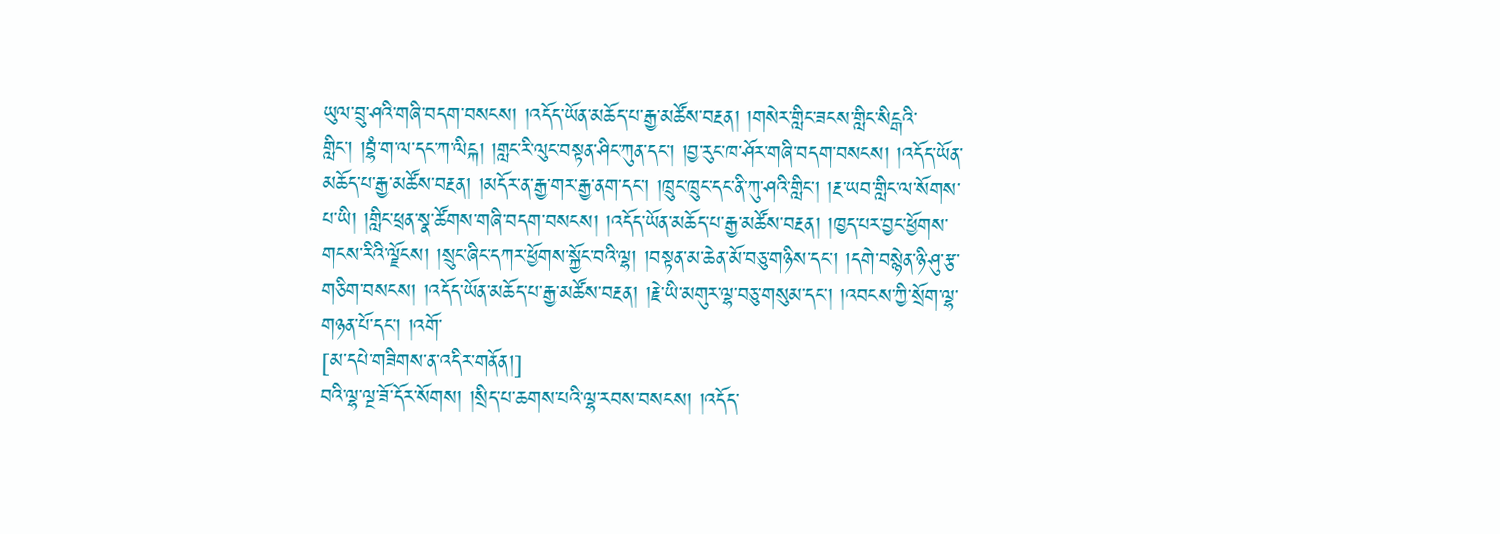ཡུལ་བྲུ་ཤའི་གཞི་བདག་བསངས། །འདོད་ཡོན་མཆོད་པ་རྒྱ་མཚོས་བརྔན། །གསེར་གླིང་ཟངས་གླིང་སིངྒའི་གླིང་། །བྷཾ་ག་ལ་དང་ཀ་ལིངྐ། །གླང་རི་ལུང་བསྟན་ཤིང་ཀུན་དང་། །བྱ་རུང་ཁ་ཤོར་གཞི་བདག་བསངས། །འདོད་ཡོན་མཆོད་པ་རྒྱ་མཚོས་བརྔན། །མདོར་ན་རྒྱ་གར་རྒྱ་ནག་དང་། །ཁྲུང་ཁྲུང་དང་ནི་ཀུ་ཤའི་གླིང་། །རྔ་ཡབ་གླིང་ལ་སོགས་པ་ཡི། །གླིང་ཕྲན་སྣ་ཚོགས་གཞི་བདག་བསངས། །འདོད་ཡོན་མཆོད་པ་རྒྱ་མཚོས་བརྔན། །ཁྱད་པར་བྱང་ཕྱོགས་གངས་རིའི་ལྗོངས། །སྲུང་ཞིང་དཀར་ཕྱོགས་སྐྱོང་བའི་ལྷ། །བསྟན་མ་ཆེན་མོ་བཅུ་གཉིས་དང་། །དགེ་བསྙེན་ཉི་ཤུ་རྩ་གཅིག་བསངས། །འདོད་ཡོན་མཆོད་པ་རྒྱ་མཚོས་བརྔན། །རྗེ་ཡི་མགུར་ལྷ་བཅུ་གསུམ་དང་། །འབངས་ཀྱི་སྲོག་ལྷ་གཉན་པོ་དང་། །འགོ་
[མ་དཔེ་གཟིགས་ན་འདིར་གནོན།]
བའི་ལྷ་ལྔ་ཟོ་དོར་སོགས། །སྲིད་པ་ཆགས་པའི་ལྷ་རབས་བསངས། །འདོད་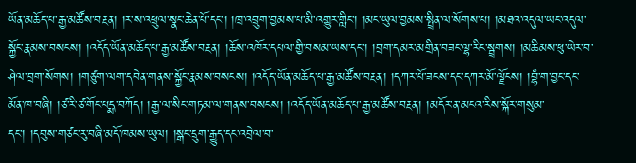ཡོན་མཆོད་པ་རྒྱ་མཚོས་བརྔན། །ར་ས་འཕྲུལ་སྣང་ཆེན་པོ་དང་། །ཁྲ་འབྲུག་བྱམས་པ་མི་འགྱུར་གླིང་། །མང་ཡུལ་བྱམས་སྤྲིན་ལ་སོགས་པ། །མཐའ་འདུལ་ཡང་འདུལ་སྐྱོང་རྣམས་བསངས། །འདོད་ཡོན་མཆོད་པ་རྒྱ་མཚོས་བརྔན། །ཆོས་འཁོར་དཔལ་གྱི་བསམ་ཡས་དང་། །བྲག་དམར་མགྲིན་བཟང་ལྷ་རིང་སྦྲགས། །མཆིམས་ཕུ་ཡེར་བ་ཤེལ་བྲག་སོགས། །གཙུག་ལག་དབེན་གནས་སྐྱོང་རྣམས་བསངས། །འདོད་ཡོན་མཆོད་པ་རྒྱ་མཚོས་བརྔན། །དཀར་པོ་ཟངས་དང་དཀར་མོ་ལྗོངས། །བྷཾ་ག་བྱང་དང་མོན་ཁ་བཞི། །ཙ་རི་ཙ་གོང་པདྨ་བཀོད། །རྒྱ་ལ་སིང་གཏམ་ལ་གནས་བསངས། །འདོད་ཡོན་མཆོད་པ་རྒྱ་མཚོས་བརྔན། །མདོར་ན་མངའ་རིས་སྐོར་གསུམ་དང་། །དབུས་གཙང་རུ་བཞི་མདོ་ཁམས་ཡུལ། །སྒང་དྲུག་རྒྱུད་དང་འབྲེལ་བ་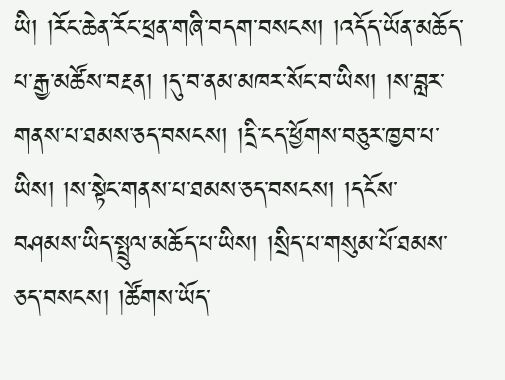ཡི། །རོང་ཆེན་རོང་ཕྲན་གཞི་བདག་བསངས། །འདོད་ཡོན་མཆོད་པ་རྒྱ་མཚོས་བརྔན། །དུ་བ་ནམ་མཁར་སོང་བ་ཡིས། །ས་བླར་གནས་པ་ཐམས་ཅད་བསངས། །དྲི་ངད་ཕྱོགས་བཅུར་ཁྱབ་པ་ཡིས། །ས་སྟེང་གནས་པ་ཐམས་ཅད་བསངས། །དངོས་བཤམས་ཡིད་སྤྲུལ་མཆོད་པ་ཡིས། །སྲིད་པ་གསུམ་པོ་ཐམས་ཅད་བསངས། །ཚོགས་ཡོད་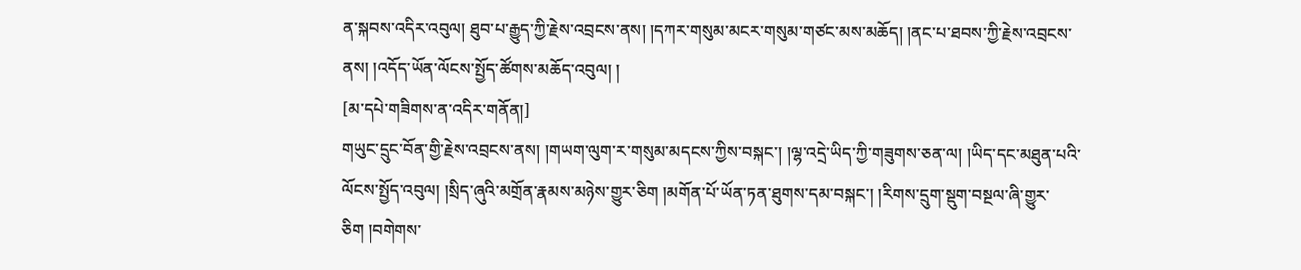ན་སྐབས་འདིར་འབུལ། ཐུབ་པ་རྒྱུད་ཀྱི་རྗེས་འབྲངས་ནས། །དཀར་གསུམ་མངར་གསུམ་གཙང་མས་མཆོད། །ནང་པ་ཐབས་ཀྱི་རྗེས་འབྲངས་ནས། །འདོད་ཡོན་ལོངས་སྤྱོད་ཚོགས་མཆོད་འབུལ། །
[མ་དཔེ་གཟིགས་ན་འདིར་གནོན།]
གཡུང་དྲུང་བོན་གྱི་རྗེས་འབྲངས་ནས། །གཡག་ལུག་ར་གསུམ་མདངས་ཀྱིས་བསྐང་། །ལྷ་འདྲེ་ཡིད་ཀྱི་གཟུགས་ཅན་ལ། །ཡིད་དང་མཐུན་པའི་ལོངས་སྤྱོད་འབུལ། །སྲིད་ཞུའི་མགྲོན་རྣམས་མཉེས་གྱུར་ཅིག །མགོན་པོ་ཡོན་ཏན་ཐུགས་དམ་བསྐང་། །རིགས་དྲུག་སྡུག་བསྔལ་ཞི་གྱུར་ཅིག །བགེགས་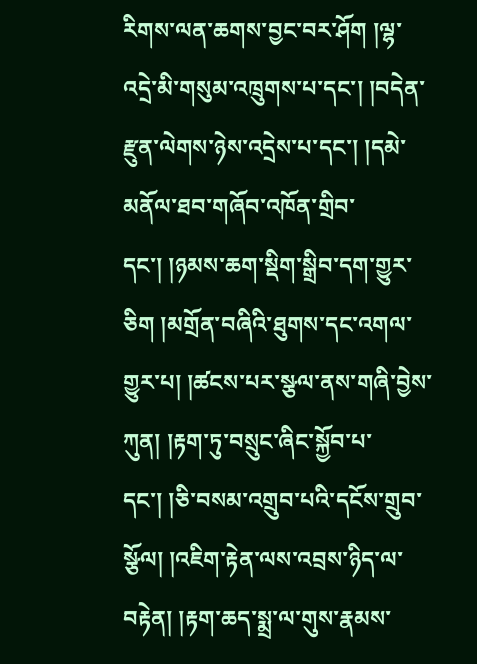རིགས་ལན་ཆགས་བྱང་བར་ཤོག །ལྷ་འདྲེ་མི་གསུམ་འཁྲུགས་པ་དང་། །བདེན་རྫུན་ལེགས་ཉེས་འདྲེས་པ་དང་། །དམེ་མནོལ་ཐབ་གཞོབ་འཁོན་གྲིབ་དང་། །ཉམས་ཆག་སྡིག་སྒྲིབ་དག་གྱུར་ཅིག །མགྲོན་བཞིའི་ཐུགས་དང་འགལ་གྱུར་པ། །ཚངས་པར་སྩལ་ནས་གཞི་བྱེས་ཀུན། །རྟག་ཏུ་བསྲུང་ཞིང་སྐྱོབ་པ་དང་། །ཅི་བསམ་འགྲུབ་པའི་དངོས་གྲུབ་སྩོལ། །འཇིག་རྟེན་ལས་འབྲས་ཉིད་ལ་བརྟེན། །རྟག་ཆད་སྨྲ་ལ་གུས་རྣམས་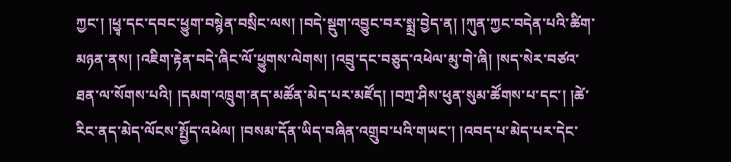ཀྱང་། །ཕྱྭ་དང་དབང་ཕྱུག་བསྙེན་བསྲིང་ལས། །བདེ་སྡུག་འབྱུང་བར་སྨྲ་བྱེད་ན། །ཀུན་ཀྱང་བདེན་པའི་ཚིག་མཉན་ནས། །འཇིག་རྟེན་བདེ་ཞིང་ལོ་ཕྱུགས་ལེགས། །འབྲུ་དང་བཅུད་འཕེལ་མུ་གེ་ཞི། །སད་སེར་བཙའ་ཐན་ལ་སོགས་པའི། །དམག་འཁྲུག་ནད་མཚོན་མེད་པར་མཛོད། །བཀྲ་ཤིས་ཕུན་སུམ་ཚོགས་པ་དང་། །ཚེ་རིང་ནད་མེད་ལོངས་སྤྱོད་འཕེལ། །བསམ་དོན་ཡིད་བཞིན་འགྲུབ་པའི་གཡང་། །འབད་པ་མེད་པར་དེང་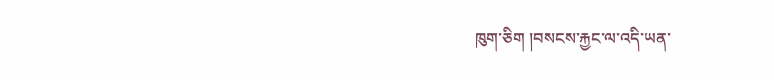ཁུག་ཅིག །བསངས་རྐྱང་ལ་འདི་ཡན་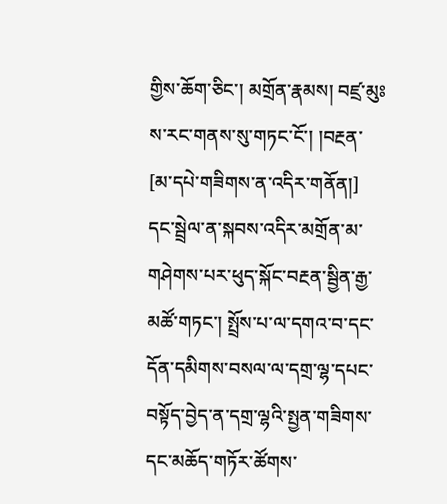གྱིས་ཆོག་ཅིང་། མགྲོན་རྣམས། བཛྲ་མུཿས་རང་གནས་སུ་གཏང་ངོ་། །བརྔན་
[མ་དཔེ་གཟིགས་ན་འདིར་གནོན།]
དང་སྦྲེལ་ན་སྐབས་འདིར་མགྲོན་མ་གཤེགས་པར་ཕུད་སྐོང་བརྔན་སྦྱིན་རྒྱ་མཚོ་གཏང་། སྤྲོས་པ་ལ་དགའ་བ་དང་དོན་དམིགས་བསལ་ལ་དགྲ་ལྷ་དཔང་བསྟོད་བྱེད་ན་དགྲ་ལྷའི་སྤྱན་གཟིགས་དང་མཆོད་གཏོར་ཚོགས་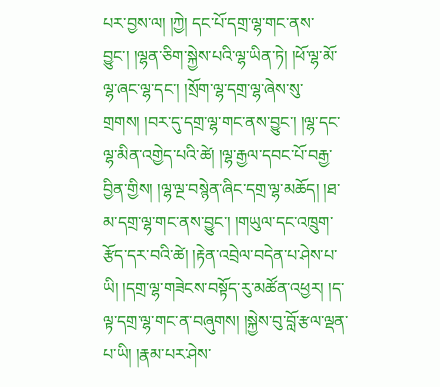པར་བྱས་ལ། །ཀྱེ། དང་པོ་དགྲ་ལྷ་གང་ནས་བྱུང་། །ལྷན་ཅིག་སྐྱེས་པའི་ལྷ་ཡིན་ཏེ། །ཕོ་ལྷ་མོ་ལྷ་ཞང་ལྷ་དང་། །སྲོག་ལྷ་དགྲ་ལྷ་ཞེས་སུ་གྲགས། །བར་དུ་དགྲ་ལྷ་གང་ནས་བྱུང་། །ལྷ་དང་ལྷ་མིན་འགྱེད་པའི་ཚེ། །ལྷ་རྒྱལ་དབང་པོ་བརྒྱ་བྱིན་གྱིས། །ལྷ་ལྔ་བསྙེན་ཞིང་དགྲ་ལྷ་མཆོད། །ཐ་མ་དགྲ་ལྷ་གང་ནས་བྱུང་། །གཡུལ་དང་འཁྲུག་རྩོད་དར་བའི་ཚེ། །རྟེན་འབྲེལ་བདེན་པ་ཤེས་པ་ཡི། །དགྲ་ལྷ་གཟེངས་བསྟོད་རུ་མཚོན་འཕྱར། །ད་ལྟ་དགྲ་ལྷ་གང་ན་བཞུགས། །སྐྱེས་བུ་བློ་རྩལ་ལྡན་པ་ཡི། །རྣམ་པར་ཤེས་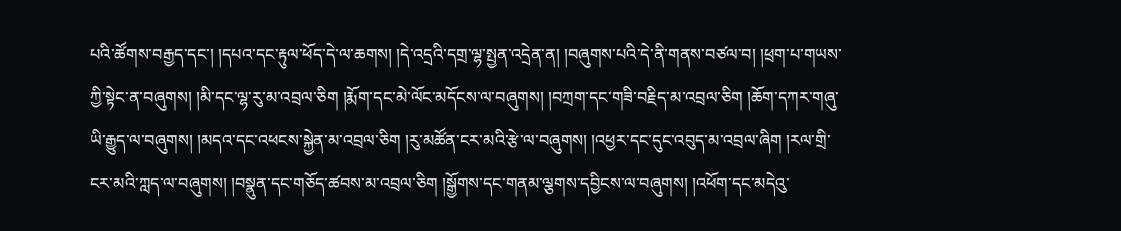པའི་ཚོགས་བརྒྱད་དང་། །དཔའ་དང་རྟུལ་ཕོད་དེ་ལ་ཆགས། །དེ་འདྲའི་དགྲ་ལྷ་སྤྱན་འདྲེན་ན། །བཞུགས་པའི་དེ་ནི་གནས་བཙལ་བ། །ཕྲག་པ་གཡས་ཀྱི་སྟེང་ན་བཞུགས། །མི་དང་ལྷ་རུ་མ་འབྲལ་ཅིག །རྨོག་དང་མེ་ལོང་མདོངས་ལ་བཞུགས། །བཀྲག་དང་གཟི་བརྗིད་མ་འབྲལ་ཅིག །ཆོག་དཀར་གཞུ་ཡི་རྒྱུད་ལ་བཞུགས། །མདའ་དང་འཕངས་སྐྱེན་མ་འབྲལ་ཅིག །རུ་མཚོན་ངར་མའི་རྩེ་ལ་བཞུགས། །འཕྱར་དང་དུང་འབུད་མ་འབྲལ་ཞིག །རལ་གྲི་ངར་མའི་ཀླད་ལ་བཞུགས། །བསྣུན་དང་གཅོད་ཚབས་མ་འབྲལ་ཅིག །སྒྱོགས་དང་གནམ་ལྕགས་དབྱིངས་ལ་བཞུགས། །འཕོག་དང་མདེའུ་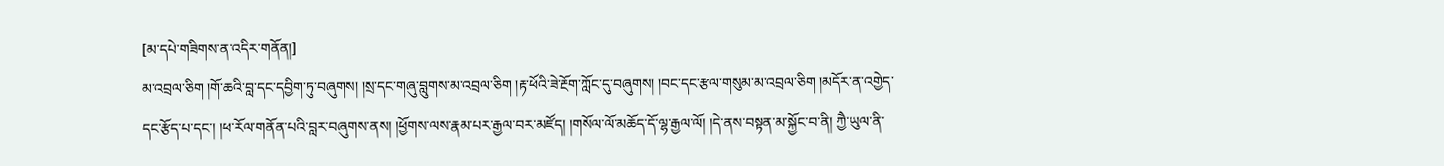[མ་དཔེ་གཟིགས་ན་འདིར་གནོན།]
མ་འབྲལ་ཅིག །གོ་ཆའི་བླ་དང་དབྱིག་ཏུ་བཞུགས། །སྲ་དང་གཞུ་བླུགས་མ་འབྲལ་ཅིག །རྟ་ཕོའི་ཟེ་རྔོག་ཀློང་དུ་བཞུགས། །བང་དང་རྩལ་གསུམ་མ་འབྲལ་ཅིག །མདོར་ན་འགྱེད་དང་རྩོད་པ་དང་། །ཕ་རོལ་གནོན་པའི་བླར་བཞུགས་ནས། །ཕྱོགས་ལས་རྣམ་པར་རྒྱལ་བར་མཛོད། །གསོལ་ལོ་མཆོད་དོ་ལྷ་རྒྱལ་ལོ། །དེ་ནས་བསྟན་མ་སྐྱོང་བ་ནི། ཀྱཻ་ཡུལ་ནི་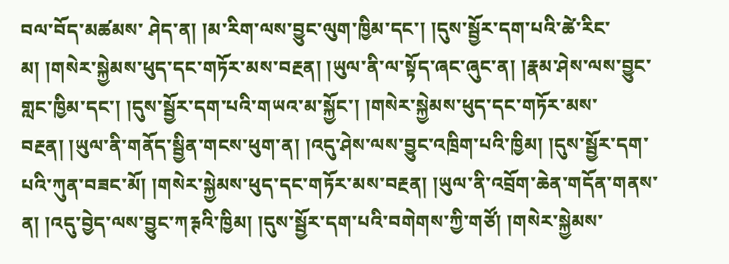བལ་བོད་མཚམས་ ཤེད་ན། །མ་རིག་ལས་བྱུང་ལུག་ཁྱིམ་དང་། །དུས་སྦྱོར་དག་པའི་ཚེ་རིང་མ། །གསེར་སྐྱེམས་ཕུད་དང་གཏོར་མས་བརྔན། །ཡུལ་ནི་ལ་སྟོད་ཞང་ཞུང་ན། །རྣམ་ཤེས་ལས་བྱུང་གླང་ཁྱིམ་དང་། །དུས་སྦྱོར་དག་པའི་གཡའ་མ་སྐྱོང་། །གསེར་སྐྱེམས་ཕུད་དང་གཏོར་མས་བརྔན། །ཡུལ་ནི་གནོད་སྦྱིན་གངས་ཕུག་ན། །འདུ་ཤེས་ལས་བྱུང་འཁྲིག་པའི་ཁྱིམ། །དུས་སྦྱོར་དག་པའི་ཀུན་བཟང་མོ། །གསེར་སྐྱེམས་ཕུད་དང་གཏོར་མས་བརྔན། །ཡུལ་ནི་འབྲོག་ཆེན་གདོན་གནས་ན། །འདུ་བྱེད་ལས་བྱུང་ཀརྚའི་ཁྱིམ། །དུས་སྦྱོར་དག་པའི་བགེགས་ཀྱི་གཙོ། །གསེར་སྐྱེམས་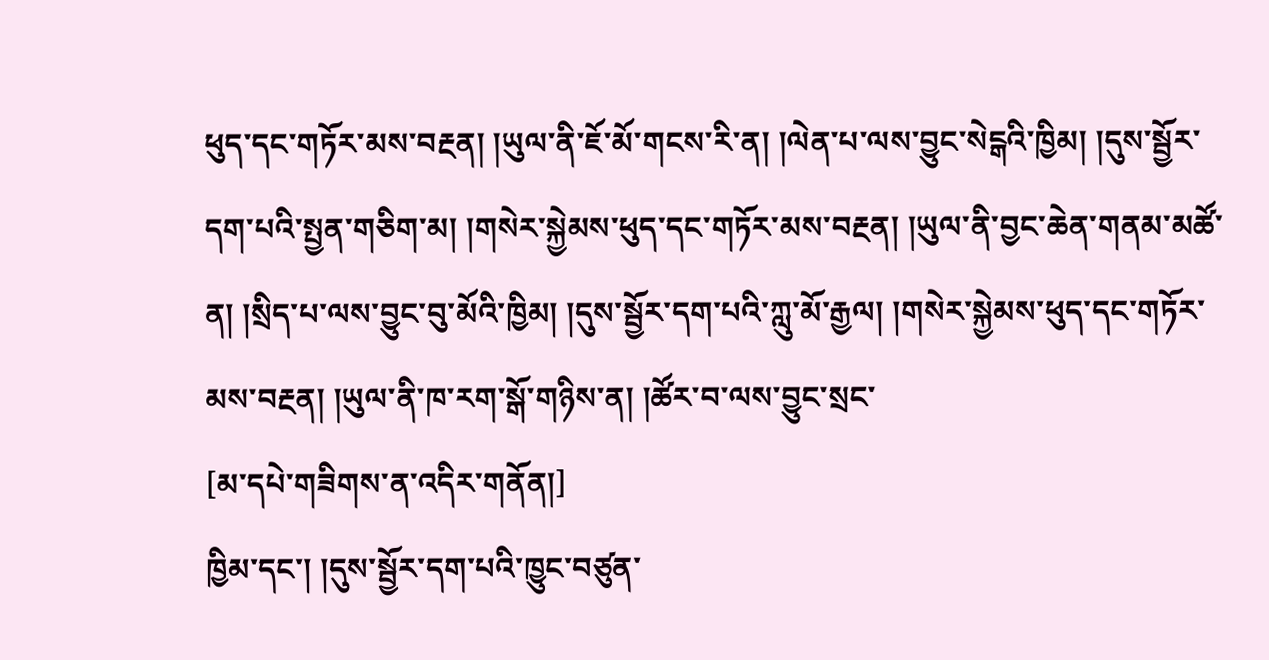ཕུད་དང་གཏོར་མས་བརྔན། །ཡུལ་ནི་ཇོ་མོ་གངས་རི་ན། །ལེན་པ་ལས་བྱུང་སེངྒའི་ཁྱིམ། །དུས་སྦྱོར་དག་པའི་སྤྱན་གཅིག་མ། །གསེར་སྐྱེམས་ཕུད་དང་གཏོར་མས་བརྔན། །ཡུལ་ནི་བྱང་ཆེན་གནམ་མཚོ་ན། །སྲིད་པ་ལས་བྱུང་བུ་མོའི་ཁྱིམ། །དུས་སྦྱོར་དག་པའི་ཀླུ་མོ་རྒྱལ། །གསེར་སྐྱེམས་ཕུད་དང་གཏོར་མས་བརྔན། །ཡུལ་ནི་ཁ་རག་སྒོ་གཉིས་ན། །ཚོར་བ་ལས་བྱུང་སྲང་
[མ་དཔེ་གཟིགས་ན་འདིར་གནོན།]
ཁྱིམ་དང་། །དུས་སྦྱོར་དག་པའི་ཁྱུང་བཙུན་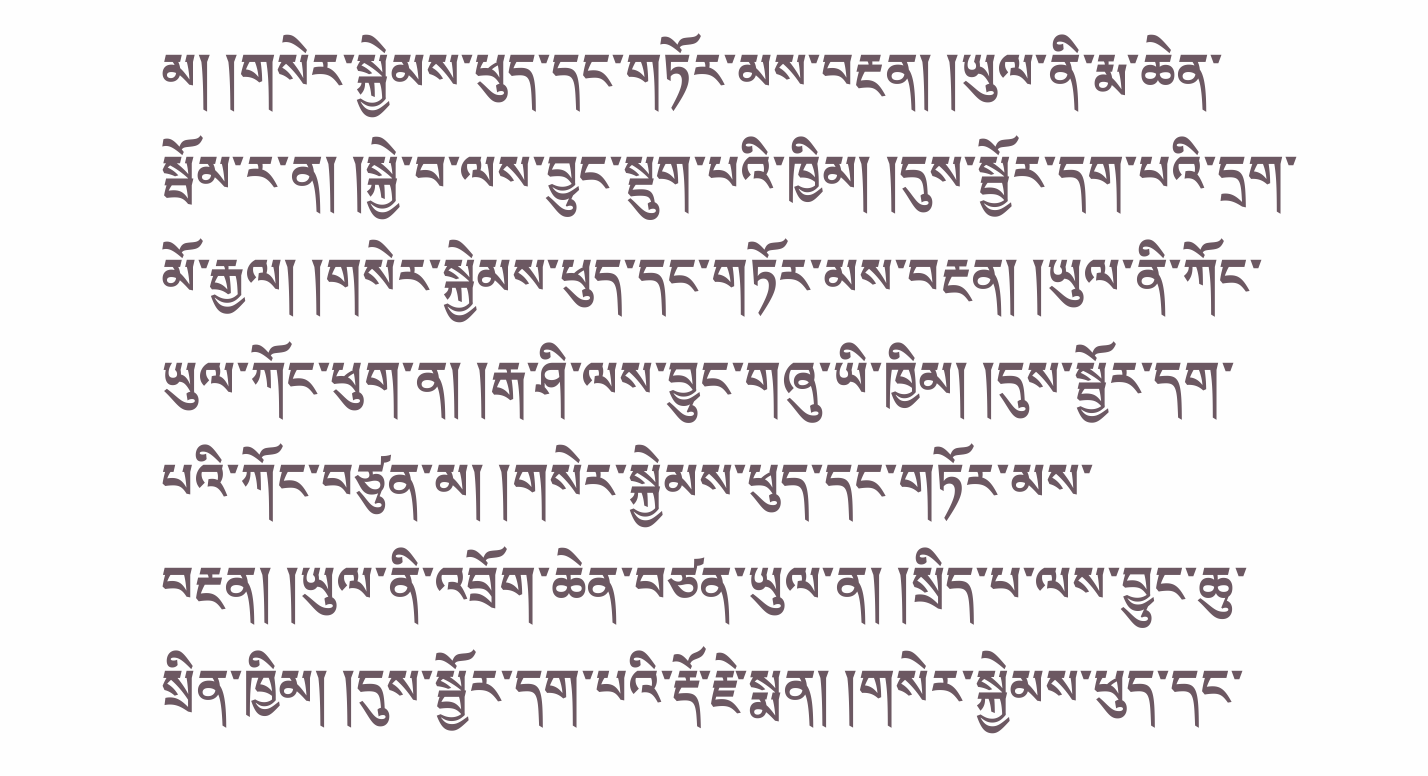མ། །གསེར་སྐྱེམས་ཕུད་དང་གཏོར་མས་བརྔན། །ཡུལ་ནི་རྨ་ཆེན་སྦོམ་ར་ན། །སྐྱེ་བ་ལས་བྱུང་སྡུག་པའི་ཁྱིམ། །དུས་སྦྱོར་དག་པའི་དྲག་མོ་རྒྱལ། །གསེར་སྐྱེམས་ཕུད་དང་གཏོར་མས་བརྔན། །ཡུལ་ནི་ཀོང་ཡུལ་ཀོང་ཕུག་ན། །རྒ་ཤི་ལས་བྱུང་གཞུ་ཡི་ཁྱིམ། །དུས་སྦྱོར་དག་པའི་ཀོང་བཙུན་མ། །གསེར་སྐྱེམས་ཕུད་དང་གཏོར་མས་བརྔན། །ཡུལ་ནི་འབྲོག་ཆེན་བཙན་ཡུལ་ན། །སྲིད་པ་ལས་བྱུང་ཆུ་སྲིན་ཁྱིམ། །དུས་སྦྱོར་དག་པའི་རྡོ་རྗེ་སྨན། །གསེར་སྐྱེམས་ཕུད་དང་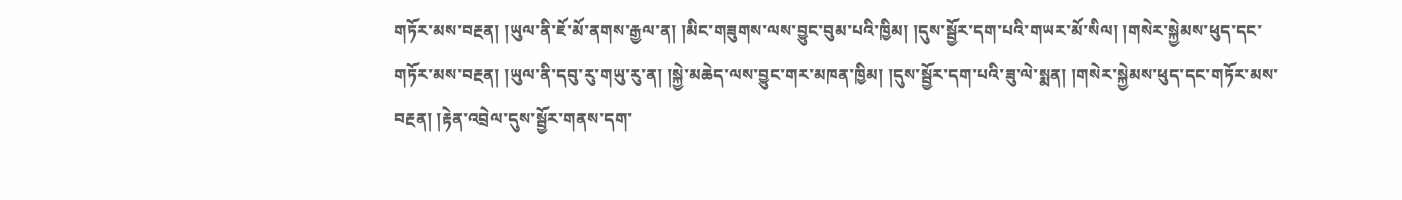གཏོར་མས་བརྔན། །ཡུལ་ནི་ཇོ་མོ་ནགས་རྒྱལ་ན། །མིང་གཟུགས་ལས་བྱུང་བུམ་པའི་ཁྱིམ། །དུས་སྦྱོར་དག་པའི་གཡར་མོ་སིལ། །གསེར་སྐྱེམས་ཕུད་དང་གཏོར་མས་བརྔན། །ཡུལ་ནི་དབུ་རུ་གཡུ་རུ་ན། །སྐྱེ་མཆེད་ལས་བྱུང་གར་མཁན་ཁྱིམ། །དུས་སྦྱོར་དག་པའི་ཟུ་ལེ་སྨན། །གསེར་སྐྱེམས་ཕུད་དང་གཏོར་མས་བརྔན། །རྟེན་འབྲེལ་དུས་སྦྱོར་གནས་དག་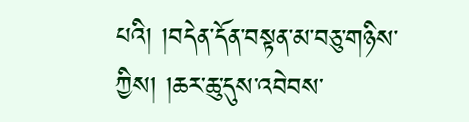པའི། །བདེན་དོན་བསྟན་མ་བཅུ་གཉིས་ཀྱིས། །ཆར་ཆུ་དུས་འབེབས་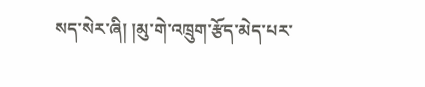སད་སེར་ཞི། །མུ་གེ་འཁྲུག་རྩོད་མེད་པར་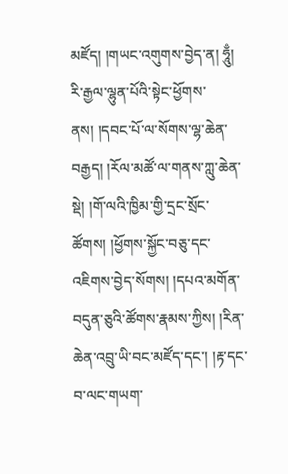མཛོད། །གཡང་འགུགས་བྱེད་ན། ཧཱུྃ། རི་རྒྱལ་ལྷུན་པོའི་སྟེང་ཕྱོགས་ནས། །དབང་པོ་ལ་སོགས་ལྷ་ཆེན་བརྒྱད། །རོལ་མཚོ་ལ་གནས་ཀླུ་ཆེན་སྡེ། །གོ་ལའི་ཁྱིམ་གྱི་དྲང་སྲོང་ཚོགས། །ཕྱོགས་སྐྱོང་བཅུ་དང་འཇིགས་བྱེད་སོགས། །དཔའ་མགོན་བདུན་ཅུའི་ཚོགས་རྣམས་ཀྱིས། །རིན་ཆེན་འབྲུ་ཡི་བང་མཛོད་དང་། །རྟ་དང་བ་ལང་གཡག་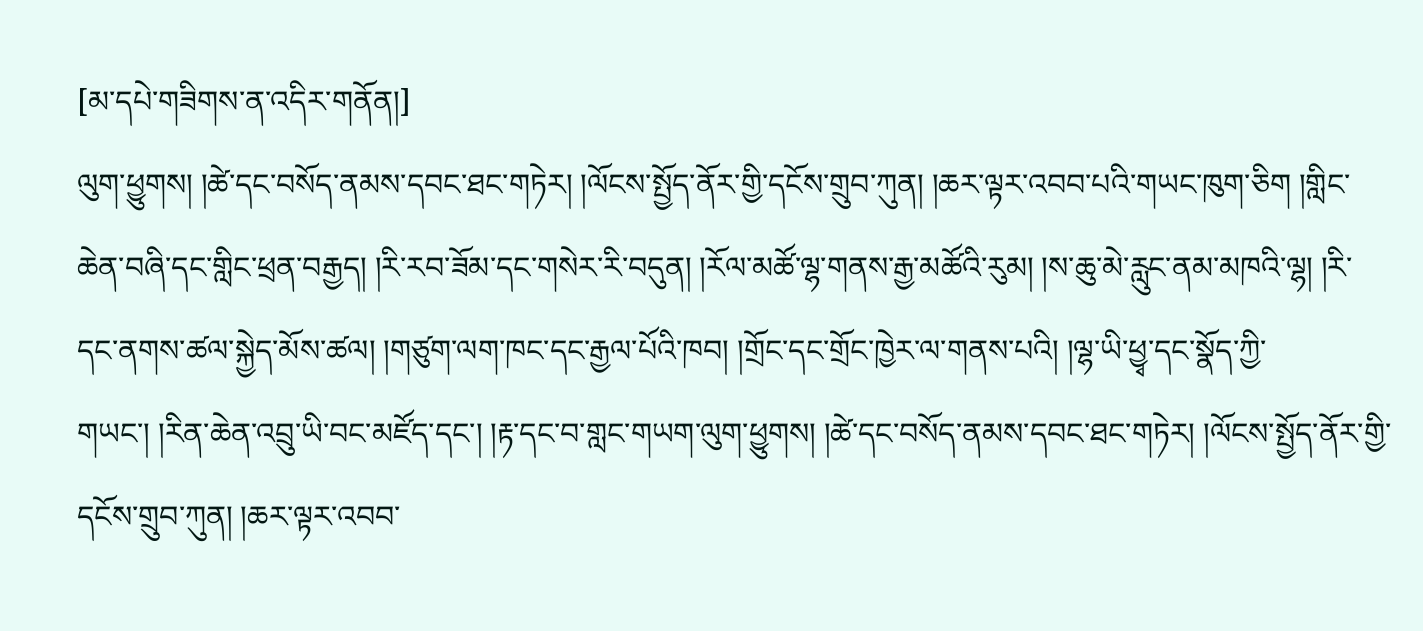[མ་དཔེ་གཟིགས་ན་འདིར་གནོན།]
ལུག་ཕྱུགས། །ཚེ་དང་བསོད་ནམས་དབང་ཐང་གཏེར། །ལོངས་སྤྱོད་ནོར་གྱི་དངོས་གྲུབ་ཀུན། །ཆར་ལྟར་འབབ་པའི་གཡང་ཁུག་ཅིག །གླིང་ཆེན་བཞི་དང་གླིང་ཕྲན་བརྒྱད། །རི་རབ་ཟོམ་དང་གསེར་རི་བདུན། །རོལ་མཚོ་ལྷ་གནས་རྒྱ་མཚོའི་རུམ། །ས་ཆུ་མེ་རླུང་ནམ་མཁའི་ལྷ། །རི་དང་ནགས་ཚལ་སྐྱེད་མོས་ཚལ། །གཙུག་ལག་ཁང་དང་རྒྱལ་པོའི་ཁབ། །གྲོང་དང་གྲོང་ཁྱེར་ལ་གནས་པའི། །ལྷ་ཡི་ཕྱྭ་དང་སྣོད་ཀྱི་གཡང་། །རིན་ཆེན་འབྲུ་ཡི་བང་མཛོད་དང་། །རྟ་དང་བ་གླང་གཡག་ལུག་ཕྱུགས། །ཚེ་དང་བསོད་ནམས་དབང་ཐང་གཏེར། །ལོངས་སྤྱོད་ནོར་གྱི་དངོས་གྲུབ་ཀུན། །ཆར་ལྟར་འབབ་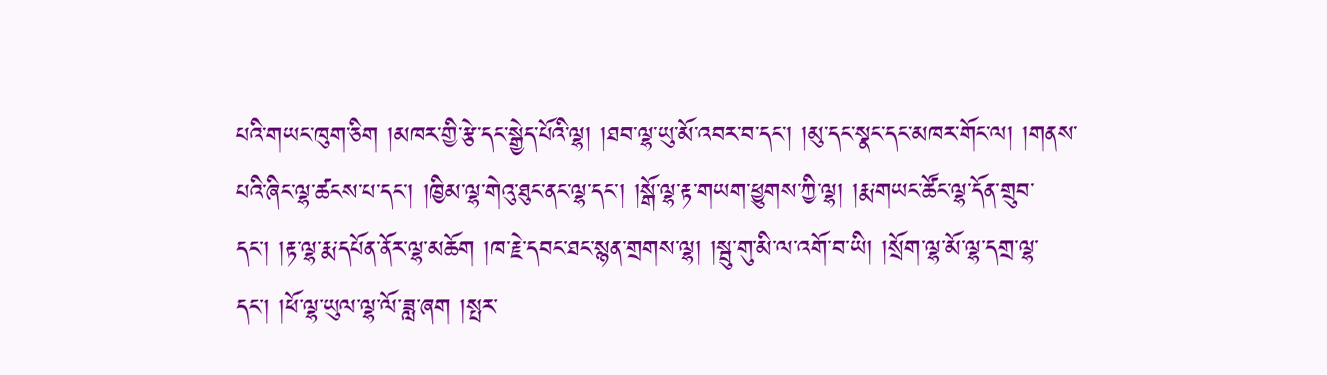པའི་གཡང་ཁུག་ཅིག །མཁར་གྱི་རྩེ་དང་སྒྱེད་པོའི་ལྷ། །ཐབ་ལྷ་ཡུ་མོ་འབར་བ་དང་། །མུ་དང་སྣང་དང་མཁར་གོང་ལ། །གནས་པའི་ཞིང་ལྷ་ཚངས་པ་དང་། །ཁྱིམ་ལྷ་གེའུ་ཐུང་ནང་ལྷ་དང་། །སྒོ་ལྷ་རྟ་གཡག་ཕྱུགས་ཀྱི་ལྷ། །རྨ་གཡང་ཚོང་ལྷ་དོན་གྲུབ་དང་། །རྟ་ལྷ་རྨ་དཔོན་ནོར་ལྷ་མཆོག །ཁ་རྗེ་དབང་ཐང་སྙན་གྲགས་ལྷ། །སྦུ་གུ་མི་ལ་འགོ་བ་ཡི། །སྲོག་ལྷ་མོ་ལྷ་དགྲ་ལྷ་དང་། །ཕོ་ལྷ་ཡུལ་ལྷ་ལོ་ཟླ་ཞག །སྤར་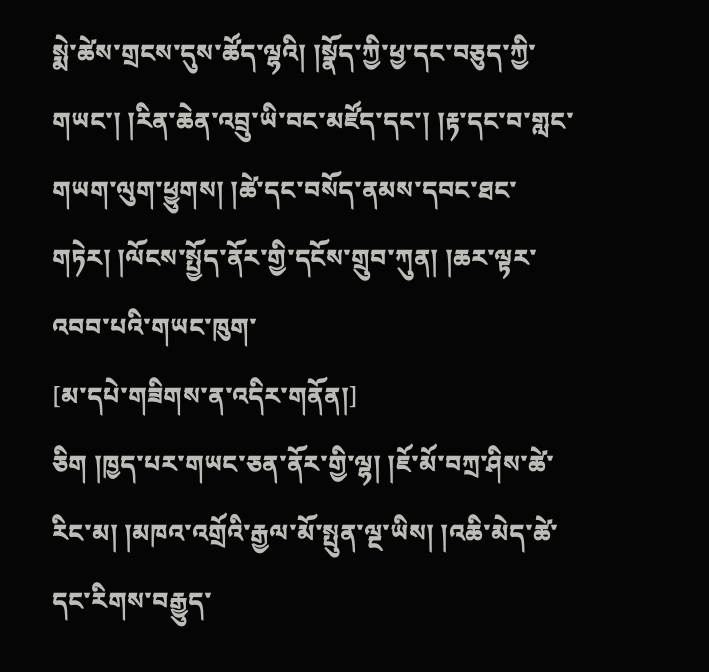སྨེ་ཚེས་གྲངས་དུས་ཚོད་ལྷའི། །སྣོད་ཀྱི་ཕྱ་དང་བཅུད་ཀྱི་གཡང་། །རིན་ཆེན་འབྲུ་ཡི་བང་མཛོད་དང་། །རྟ་དང་བ་གླང་གཡག་ལུག་ཕྱུགས། །ཚེ་དང་བསོད་ནམས་དབང་ཐང་གཏེར། །ལོངས་སྤྱོད་ནོར་གྱི་དངོས་གྲུབ་ཀུན། །ཆར་ལྟར་འབབ་པའི་གཡང་ཁུག་
[མ་དཔེ་གཟིགས་ན་འདིར་གནོན།]
ཅིག །ཁྱད་པར་གཡང་ཅན་ནོར་གྱི་ལྷ། །ཇོ་མོ་བཀྲ་ཤིས་ཚེ་རིང་མ། །མཁའ་འགྲོའི་རྒྱལ་མོ་སྤུན་ལྔ་ཡིས། །འཆི་མེད་ཚེ་དང་རིགས་བརྒྱུད་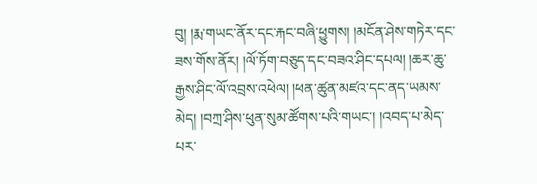བུ། །རྨ་གཡང་ནོར་དང་རྐང་བཞི་ཕྱུགས། །མངོན་ཤེས་གཏེར་དང་ཟས་གོས་ནོར། །ལོ་ཏོག་བཅུད་དང་བཟའ་ཤིང་དཔལ། །ཆར་ཆུ་རྒྱས་ཤིང་ལོ་འབྲས་འཕེལ། །ཕན་ཚུན་མཛའ་དང་ནད་ཡམས་མེད། །བཀྲ་ཤིས་ཕུན་སུམ་ཚོགས་པའི་གཡང་། །འབད་པ་མེད་པར་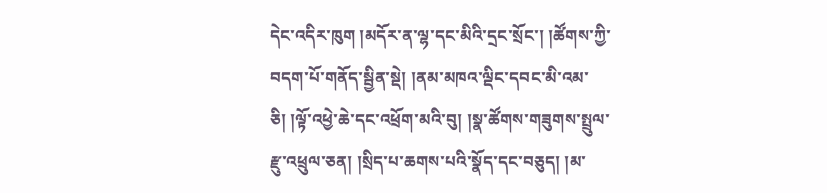དེང་འདིར་ཁུག །མདོར་ན་ལྷ་དང་མིའི་དྲང་སྲོང་། །ཚོགས་ཀྱི་བདག་པོ་གནོད་སྦྱིན་སྡེ། །ནམ་མཁའ་ལྡིང་དབང་མི་འམ་ཅི། །ལྟོ་འཕྱེ་ཆེ་དང་འཕྲོག་མའི་བུ། །སྣ་ཚོགས་གཟུགས་སྤྲུལ་རྫུ་འཕྲུལ་ཅན། །སྲིད་པ་ཆགས་པའི་སྣོད་དང་བཅུད། །མ་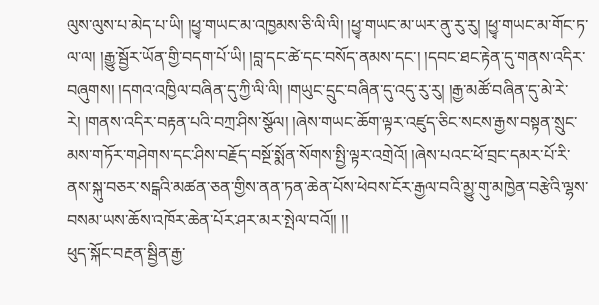ལུས་ལུས་པ་མེད་པ་ཡི། །ཕྱྭ་གཡང་མ་འཁྱམས་ཅི་ལི་ལི། །ཕྱྭ་གཡང་མ་ཡར་ནུ་རུ་རུ། །ཕྱྭ་གཡང་མ་གོང་ཏ་ལ་ལ། །རྒྱུ་སྦྱོར་ཡོན་གྱི་བདག་པོ་ཡི། །བླ་དང་ཚེ་དང་བསོད་ནམས་དང་། །དབང་ཐང་རྟེན་དུ་གནས་འདིར་བཞུགས། །དགའ་འཁྱིལ་བཞིན་དུ་ཀྱི་ལི་ལི། །གཡུང་དྲུང་བཞིན་དུ་འདུ་རུ་རུ། །རྒྱ་མཚོ་བཞིན་དུ་མེ་རེ་རེ། །གནས་འདིར་བརྟན་པའི་བཀྲ་ཤིས་སྩོལ། །ཞེས་གཡང་ཆོག་ལྟར་འཛུད་ཅིང་སངས་རྒྱས་བསྟན་སྲུང་མས་གཏོར་གཤེགས་དང་ཤིས་བརྗོད་བསྔོ་སྨོན་སོགས་སྤྱི་ལྟར་འགྲེའོ། །ཞེས་པའང་ཕོ་བྲང་དམར་པོ་རི་ནས་སྐུ་བཅར་སངྒའི་མཚན་ཅན་གྱིས་ནན་ཏན་ཆེན་པོས་ཕེབས་ངོར་རྒྱལ་བའི་མྱུ་གུ་མཁྱེན་བརྩེའི་ལྷས་བསམ་ཡས་ཆོས་འཁོར་ཆེན་པོར་ཤར་མར་སྤེལ་བའོ།། །།
ཕུད་སྐོང་བརྔན་སྦྱིན་རྒྱ་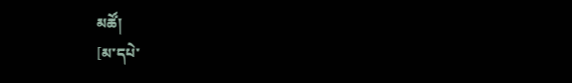མཚོ།
[མ་དཔེ་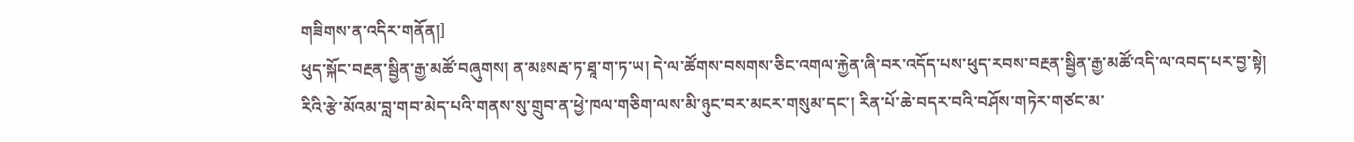གཟིགས་ན་འདིར་གནོན།]
ཕུད་སྐོང་བརྔན་སྦྱིན་རྒྱ་མཚོ་བཞུགས། ན་མཿསརྦ་ཏ་ཐཱ་ག་ཏ་ཡ། དེ་ལ་ཚོགས་བསགས་ཅིང་འགལ་རྐྱེན་ཞི་བར་འདོད་པས་ཕུད་རབས་བརྔན་སྦྱིན་རྒྱ་མཚོ་འདི་ལ་འབད་པར་བྱ་སྟེ། རིའི་རྩེ་མོའམ་བླ་གབ་མེད་པའི་གནས་སུ་གྲུབ་ན་ཕྱེ་ཁལ་གཅིག་ལས་མི་ཉུང་བར་མངར་གསུམ་དང་། རིན་པོ་ཆེ་བདར་བའི་བཤོས་གཏེར་གཙང་མ་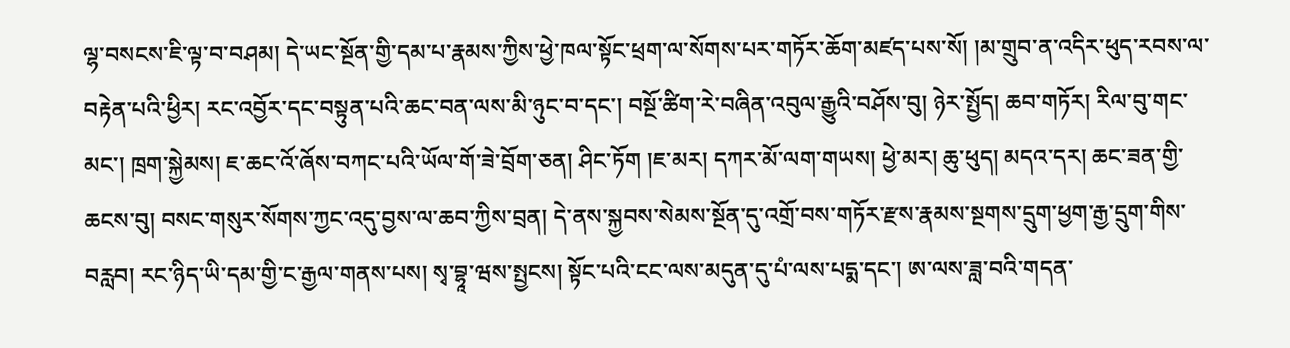ལྷ་བསངས་ཇི་ལྟ་བ་བཤམ། དེ་ཡང་སྔོན་གྱི་དམ་པ་རྣམས་ཀྱིས་ཕྱེ་ཁལ་སྟོང་ཕྲག་ལ་སོགས་པར་གཏོར་ཆོག་མཛད་པས་སོ། །མ་གྲུབ་ན་འདིར་ཕུད་རབས་ལ་བརྟེན་པའི་ཕྱིར། རང་འབྱོར་དང་བསྟུན་པའི་ཆང་བན་ལས་མི་ཉུང་བ་དང་། བསྔོ་ཚིག་རེ་བཞིན་འབུལ་རྒྱུའི་བཤོས་བུ། ཉེར་སྤྱོད། ཆབ་གཏོར། རིལ་བུ་གང་མང་། ཁྲག་སྐྱེམས། ཇ་ཆང་འོ་ཞོས་བཀང་པའི་ཡོལ་གོ་ཟེ་བྲོག་ཅན། ཤིང་ཏོག །ཇ་མར། དཀར་མོ་ལག་གཡས། ཕྱེ་མར། ཆུ་ཕུད། མདའ་དར། ཆང་ཟན་གྱི་ཆངས་བུ། བསང་གསུར་སོགས་ཀྱང་འདུ་བྱས་ལ་ཆབ་ཀྱིས་བྲན། དེ་ནས་སྐྱབས་སེམས་སྔོན་དུ་འགྲོ་བས་གཏོར་རྫས་རྣམས་སྔགས་དྲུག་ཕྱག་རྒྱ་དྲུག་གིས་བརླབ། རང་ཉིད་ཡི་དམ་གྱི་ང་རྒྱལ་གནས་པས། སྭ་བྷཱ་ཝས་སྤྱངས། སྟོང་པའི་ངང་ལས་མདུན་དུ་པཾ་ལས་པདྨ་དང་། ཨ་ལས་ཟླ་བའི་གདན་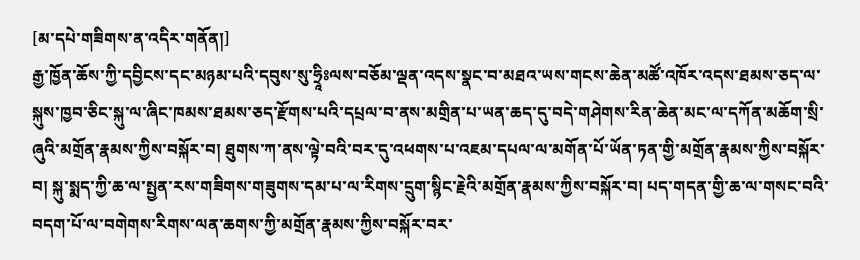[མ་དཔེ་གཟིགས་ན་འདིར་གནོན།]
རྒྱ་ཁྱོན་ཆོས་ཀྱི་དབྱིངས་དང་མཉམ་པའི་དབུས་སུ་ཧྲཱིཿལས་བཅོམ་ལྡན་འདས་སྣང་བ་མཐའ་ཡས་གངས་ཆེན་མཚོ་འཁོར་འདས་ཐམས་ཅད་ལ་སྐུས་ཁྱབ་ཅིང་སྐུ་ལ་ཞིང་ཁམས་ཐམས་ཅད་རྫོགས་པའི་དཔྲལ་བ་ནས་མགྲིན་པ་ཡན་ཆད་དུ་བདེ་གཤེགས་རིན་ཆེན་མང་ལ་དཀོན་མཆོག་སྲི་ཞུའི་མགྲོན་རྣམས་ཀྱིས་བསྐོར་བ། ཐུགས་ཀ་ནས་ལྟེ་བའི་བར་དུ་འཕགས་པ་འཇམ་དཔལ་ལ་མགོན་པོ་ཡོན་ཏན་གྱི་མགྲོན་རྣམས་ཀྱིས་བསྐོར་བ། སྐུ་སྨད་ཀྱི་ཆ་ལ་སྤྱན་རས་གཟིགས་གཟུགས་དམ་པ་ལ་རིགས་དྲུག་སྙིང་རྗེའི་མགྲོན་རྣམས་ཀྱིས་བསྐོར་བ། པད་གདན་གྱི་ཆ་ལ་གསང་བའི་བདག་པོ་ལ་བགེགས་རིགས་ལན་ཆགས་ཀྱི་མགྲོན་རྣམས་ཀྱིས་བསྐོར་བར་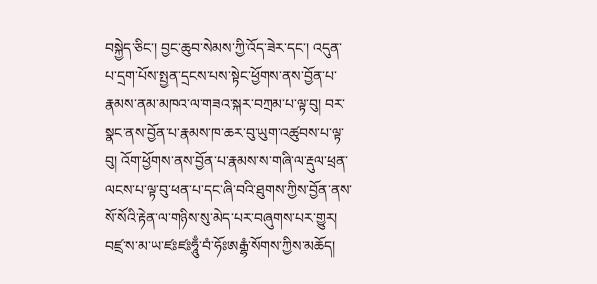བསྐྱེད་ཅིང་། བྱང་ཆུབ་སེམས་ཀྱི་འོད་ཟེར་དང་། འདུན་པ་དྲག་པོས་སྤྱན་དྲངས་པས་སྟེང་ཕྱོགས་ནས་བྱོན་པ་རྣམས་ནམ་མཁའ་ལ་གཟའ་སྐར་བཀྲམ་པ་ལྟ་བུ། བར་སྣང་ནས་བྱོན་པ་རྣམས་ཁ་ཆར་བུ་ཡུག་འཚུབས་པ་ལྟ་བུ། འོག་ཕྱོགས་ནས་བྱོན་པ་རྣམས་ས་གཞི་ལ་རྡུལ་ཕྲན་ལངས་པ་ལྟ་བུ་ཕན་པ་དང་ཞི་བའི་ཐུགས་ཀྱིས་བྱོན་ནས་སོ་སོའི་རྟེན་ལ་གཉིས་སུ་མེད་པར་བཞུགས་པར་གྱུར། བཛྲ་ས་མ་ཡ་ཛཿཛཿཧཱུྃ་བཾ་ཧོཿཨརྒྷཾ་སོགས་ཀྱིས་མཆོད།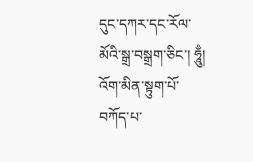དུང་དཀར་དང་རོལ་མོའི་སྒྲ་བསྒྲག་ཅིང་། ཧཱུྃ། འོག་མིན་སྟུག་པོ་བཀོད་པ་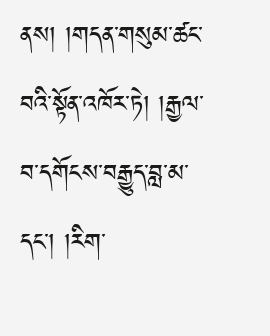ནས། །གདན་གསུམ་ཚང་བའི་སྟོན་འཁོར་ཏེ། །རྒྱལ་བ་དགོངས་བརྒྱུད་བླ་མ་དང་། །རིག་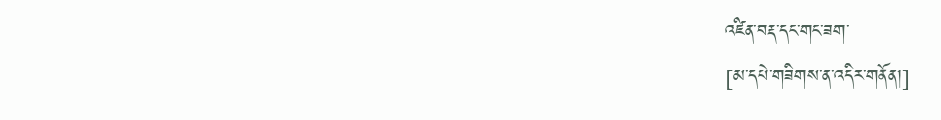འཛིན་བརྡ་དང་གང་ཟག་
[མ་དཔེ་གཟིགས་ན་འདིར་གནོན།]